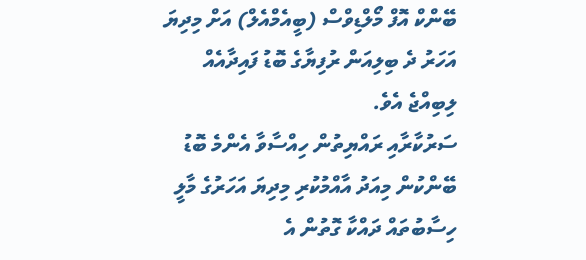ބޭންކް އޮފް މޯލްޑިވްސް (ބީއެމްއެލް) އަށް މިދިޔަ އަހަރު ދެ ބިލިއަން ރުފިޔާގެ ބޮޑު ފައިދާއެއް ލިބިއްޖެ އެވެ.
ސަރުކާރާއި ރައްޔިތުން ހިއްސާވާ އެންމެ ބޮޑު ބޭންކުން މިއަދު އާއްމުކުރި މިދިޔަ އަހަރުގެ މާލީ ހިސާބުތައް ދައްކާ ގޮތުން އެ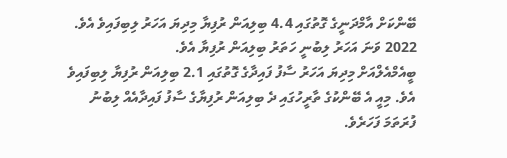ބޭންކަށް އާމްދަނީގެ ގޮތުގައި 4.4 ބިލިއަން ރުފިޔާ މިދިޔަ އަހަރު ލިބިފައިވެ އެވެ. 2022 ވަނަ އަހަރު ލިބުނީ ހަތަރު ބިލިއަން ރުފިޔާ އެވެ.
ބީއެމްއެލްއަށް މިދިޔަ އަހަރު ސާފު ފައިދާގެ ގޮތުގައި 2.1 ބިލިއަން ރުފިޔާ ލިބިފައިވެ އެވެ. މިއީ އެ ބޭންކުގެ ތާރީހުގައި ދެ ބިލިއަން ރުފިޔާގެ ސާފު ފައިދާއެއް ލިބުނު ފުރަތަމަ ފަހަރެވެ.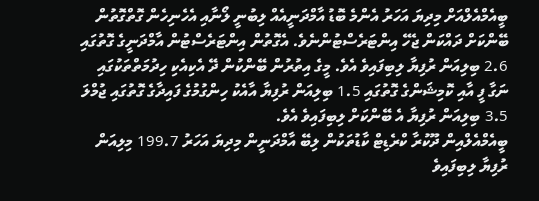ބީއެމްއެލްއަށް މިދިޔަ އަހަރު އެންމެ ބޮޑު އާމްދަނީއެއް ލިބުނީ ލޯނާއި އެހެނިހެން ގޮތްގޮތުން ބޭންކަށް ދައްކަން ޖެހޭ އިންޓަރެސްޓުންނެވެ. އެގޮތުން އިންޓަރެސްޓުން އާމްދަނީގެ ގޮތުގައި 2.6 ބިލިއަން ރުފިޔާ ލިބިފައިވެ އެވެ. މީގެ އިތުރުން ބޭންކުން ދޭ އެކިއެކި ހިދުމަތްތަކުގައި ނަގާ ފީ އާއި ކޮމިޝަންގެ ގޮތުގައި 1.5 ބިލިއަން ރުފިޔާ އާއެކު ހިންގުމުގެ ފައިދާގެ ގޮތުގައި ޖުމްލަ 3.5 ބިލިއަން ރުފިޔާ އެ ބޭންކަށް ލިބިފައިވެ އެވެ.
ބީއެމްއެލްއިން ދޫކުރާ ކްރެޑިޓް ކާޑުތަކުން ލިބޭ އާމްދަނީން މިދިޔަ އަހަރު 199.7 މިލިއަން ރުފިޔާ ލިބިފައިވެ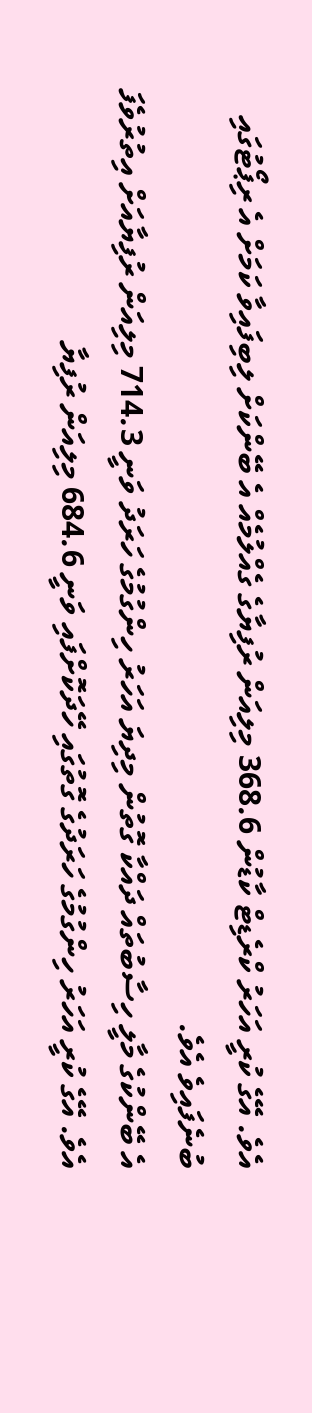އެވެ. އޭގެ ކުރީ އަހަރު ކްރެޑިޓް ކާޑުން 368.6 މިލިއަން ރުފިޔާގެ ގެއްލުމެއް އެ ބޭންކަށް ލިބިފައިވާ ކަމަށް އެ ރިޕޯޓުގައި ބުނެފައިވެ އެވެ.
އެ ބޭންކުގެ މާލީ ހިސާބުތައް ދައްކާ ގޮތުން މިދިޔަ އަހަރު ހިންގުމުގެ ހަރަދު ވަނީ 714.3 މިލިއަން ރުފިޔާއަށް އިތުރުވެފަ އެވެ. އޭގެ ކުރީ އަހަރު ހިންގުމުގެ ހަރަދުގެ ގޮތުގައި ހޭދަކޮށްފައި ވަނީ 684.6 މިލިއަން ރުފިޔާ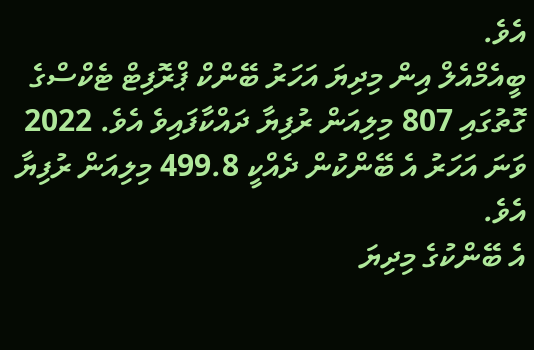އެވެ.
ބީއެމްއެލް އިން މިދިޔަ އަހަރު ބޭންކް ޕްރޮފިޓް ޓެކްސްގެ ގޮތުގައި 807 މިލިއަން ރުފިޔާ ދައްކާފައިވެ އެވެ. 2022 ވަނަ އަހަރު އެ ބޭންކުން ދެއްކީ 499.8 މިލިއަން ރުފިޔާ އެވެ.
އެ ބޭންކުގެ މިދިޔަ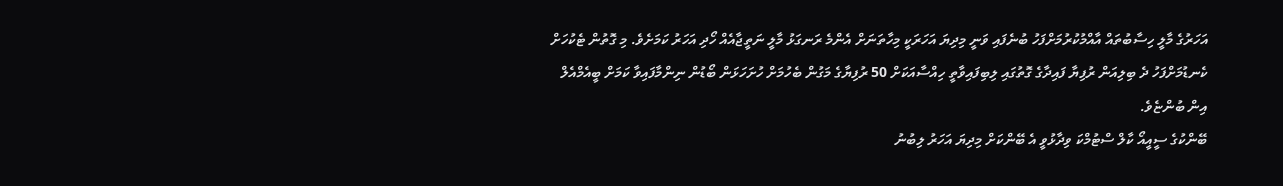އަހަރުގެ މާލީ ހިސާބުތައް އާއްމުކުރުމަށްފަހު ބުނެފައި ވަނީ މިދިޔަ އަހަރަކީ މިހާތަނަށް އެންމެ ރަނގަޅު މާލީ ނަތީޖާއެއް ހޯދި އަހަރު ކަމަށެވެ. މި ގޮތުން ޓެކުހަށް ކެނޑުމަށްފަހު ދެ ބިލިއަން ރުފިޔާ ފައިދާގެ ގޮތުގައި ލިބިފައިވާތީ ހިއްސާއަކަށް 50 ރުފިޔާގެ މަގުން ބެހުމަށް ހުށަހަޅަން ބޯޑުން ނިންމާފައިވާ ކަމަށް ބީއެމްއެލް އިން ބުންޏެވެ.
ބޭންކުގެ ސީއީއޯ ކާލް ސްޓުމްކަ ވިދާޅުވީ އެ ބޭންކަށް މިދިޔަ އަހަރު ލިބުނު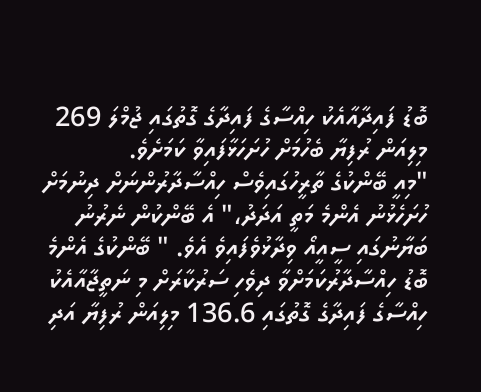ބޮޑު ފައިދާއާއެކު ހިއްސާގެ ފައިދާގެ ގޮތުގައި ޖުމްލަ 269 މިލިއަން ރުފިޔާ ބެހުމަށް ހުށަހަޅާފައިވާ ކަމަށެވެ.
"މިއީ ބޭންކުގެ ތާރީހުގައިވެސް ހިއްސާދާރުންނަށް ދިނުމަށް ހުށަހެޅުނު އެންމެ މަތީ އަދަދު،" އެ ބޭންކުން ނެރުނު ބަޔާނުގައި ސީއީއޯ ވިދާޅުވެފައިވެ އެވެ. " ބޭންކުގެ އެންމެ ބޮޑު ހިއްސާދާރުކަމަށްވާ ދިވެހި ސަރުކާރަށް މި ނަތީޖާއާއެކު ހިއްސާގެ ފައިދާގެ ގޮތުގައި 136.6 މިލިއަން ރުފިޔާ އަދި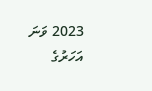2023 ވަނަ އަހަރުގެ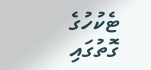ޓެކުހުގެ ގޮތުގައި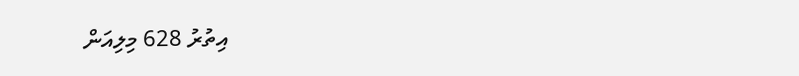އިތުރު 628 މިލިއަން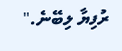ރުފިޔާ ލިބޭނެ."